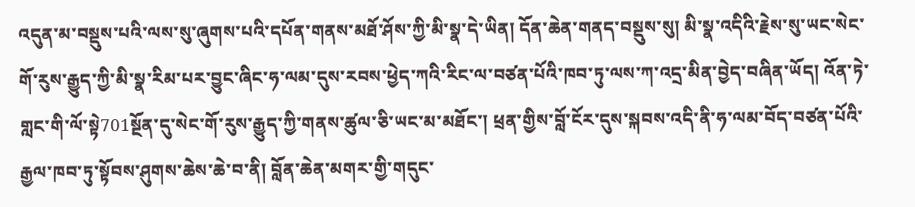འདུན་མ་བསྡུས་པའི་ལས་སུ་ཞུགས་པའི་དཔོན་གནས་མཐོ་ཤོས་ཀྱི་མི་སྣ་དེ་ཡིན། དོན་ཆེན་གནད་བསྡུས་སུ། མི་སྣ་འདིའི་རྗེས་སུ་ཡང་སེང་གོ་རུས་རྒྱུད་ཀྱི་མི་སྣ་རིམ་པར་བྱུང་ཞིང་ཧ་ལམ་དུས་རབས་ཕྱེད་ཀའི་རིང་ལ་བཙན་པོའི་ཁབ་ཏུ་ལས་ཀ་འདྲ་མིན་བྱེད་བཞིན་ཡོད། འོན་ཏེ་གླང་གི་ལོ་སྟེ701སྔོན་དུ་སེང་གོ་རུས་རྒྱུད་ཀྱི་གནས་ཚུལ་ཅི་ཡང་མ་མཐོང་། ཕྲན་གྱིས་བློ་ངོར་དུས་སྐབས་འདི་ནི་ཧ་ལམ་བོད་བཙན་པོའི་རྒྱལ་ཁབ་ཏུ་སྟོབས་ཤུགས་ཆེས་ཆེ་བ་ནི། བློན་ཆེན་མགར་གྱི་གདུང་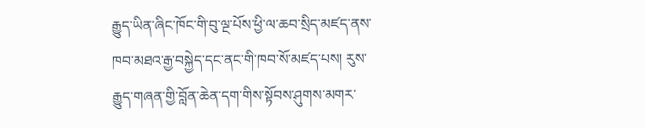རྒྱུད་ཡིན་ཞིང་ཁོང་གི་བུ་ལྔ་པོས་ཕྱི་ལ་ཆབ་སྲིད་མཛད་ནས་ཁབ་མཐའ་རྒྱ་བསྐྱེད་དང་ནང་གི་ཁབ་སོ་མཛད་པས། རུས་རྒྱུད་གཞན་གྱི་བློན་ཆེན་དག་གིས་སྟོབས་ཤུགས་མགར་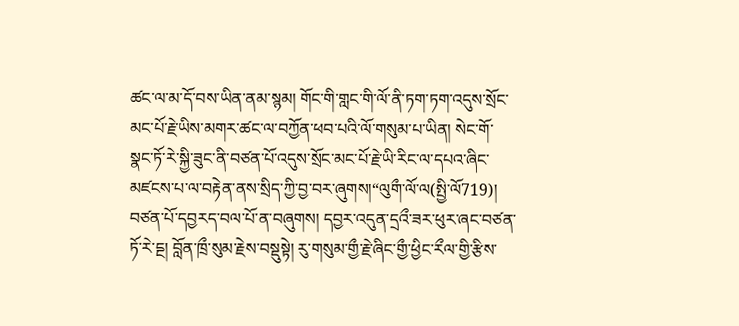ཚང་ལ་མ་དོ་བས་ཡིན་ནམ་སྙམ། གོང་གི་གླང་གི་ལོ་ནི་ཏག་ཏག་འདུས་སྲོང་མང་པོ་རྗེ་ཡིས་མགར་ཚང་ལ་བཀྱོན་ཕབ་པའི་ལོ་གསུམ་པ་ཡིན། སེང་གོ་སྣང་ཏོ་རེ་སྐྱི་ཟུང་ནི་བཙན་པོ་འདུས་སྲོང་མང་པོ་རྗེ་ཡི་རིང་ལ་དཔའ་ཞིང་མཛངས་པ་ལ་བརྟེན་ནས་སྲིད་ཀྱི་བྱ་བར་ཞུགས།“ལུགྀ་ལོ་ལ(སྤྱི་ལོ719)། བཙན་པོ་དབྱརད་བལ་པོ་ན་བཞུགས། དབྱར་འདུན་དྲའྀ་ཟར་ཕུར་ཞང་བཙན་ཏོ་རེ་དྔ། བློན་ཁྲྀ་སུམ་རྗེས་བསྡུསྟེ། རུ་གསུམ་གྱྀ་རྗེ་ཞིང་གྱྀ་ཕྱིང་རྀལ་གྱི་རྩིས་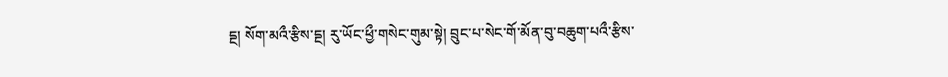དྔ། སོག་མའྀ་རྩིས་དྔ། རུ་ཡོང་ཕྱྀ་གསེང་གུམ་སྟེ། བྲུང་པ་སེང་གོ་མོན་བུ་བཆུག་པའྀ་རྩིས་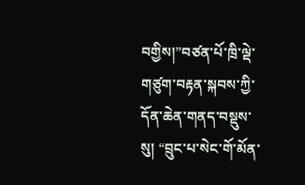བགྱིས།”བཙན་པོ་ཁྲི་ལྡེ་གཙུག་བརྟན་སྐབས་ཀྱི་དོན་ཆེན་གནད་བསྡུས་སུ། “བྲུང་པ་སེང་གོ་མོན་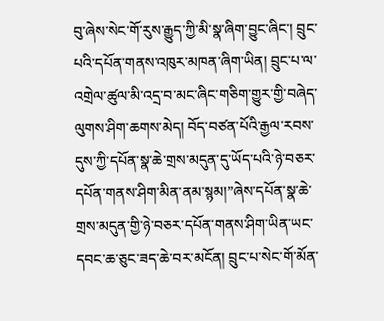བུ་ཞེས་སེང་གོ་རུས་རྒྱུད་ཀྱི་མི་སྣ་ཞིག་བྱུང་ཞིང་། བྲུང་པའི་དཔོན་གནས་འཁུར་མཁན་ཞིག་ཡིན། བྲུང་པ་ལ་འགྲེལ་ཚུལ་མི་འདྲ་བ་མང་ཞིང་གཅིག་གྱུར་གྱི་བཞེད་ལུགས་ཤིག་ཆགས་མེད། བོད་བཙན་པོའི་རྒྱལ་རབས་དུས་ཀྱི་དཔོན་སྣ་ཆེ་གྲས་མདུན་དུ་ཡོད་པའི་ཉེ་བཅར་དཔོན་གནས་ཤིག་མིན་ནམ་སྙམ།”ཞེས་དཔོན་སྣ་ཆེ་གྲས་མདུན་གྱི་ཉེ་བཅར་དཔོན་གནས་ཤིག་ཡིན་ཡང་དབང་ཆ་ཅུང་ཟད་ཆེ་བར་མངོན། བྲུང་པ་སེང་གོ་མོན་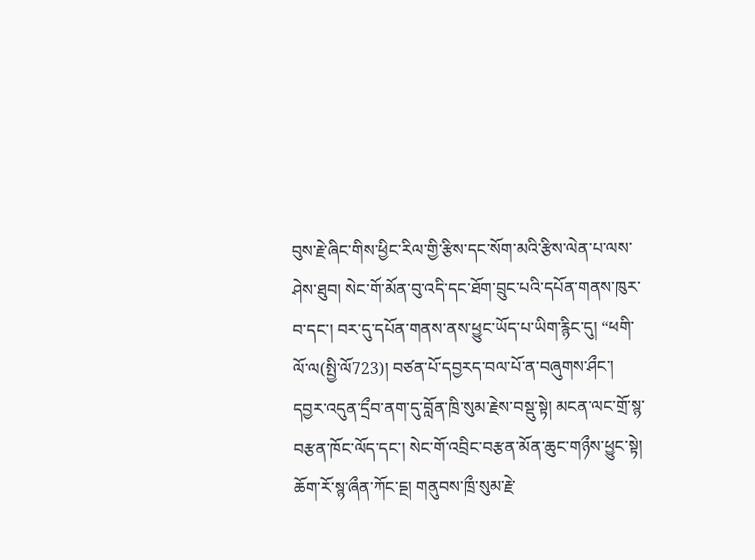བུས་རྗེ་ཞིང་གིས་ཕྱིང་རིལ་གྱི་རྩིས་དང་སོག་མའི་རྩིས་ལེན་པ་ལས་ཤེས་ཐུབ། སེང་གོ་མོན་བུ་འདི་དང་ཐོག་བྲུང་པའི་དཔོན་གནས་ཁུར་བ་དང་། བར་དུ་དཔོན་གནས་ནས་ཕྱུང་ཡོད་པ་ཡིག་རྙིང་དུ། “ཕགི་ལོ་ལ(སྤྱི་ལོ723)། བཙན་པོ་དབྱརད་བལ་པོ་ན་བཞུགས་ཤྀང་། དབྱར་འདུན་དྲྀབ་ནག་དུ་བློན་ཁྲི་སུམ་རྗེས་བསྡུ་སྟེ། མངན་ལང་གྲོ་སྙ་བརྩན་ཁོང་ལོད་དང་། སེང་གོ་འབྲིང་བརྩན་མོན་ཆུང་གཉྀས་ཕྱུང་སྟེ། ཆོག་རོ་སྙ་ཞྀན་ཀོང་དྔ། གནུབས་ཁྲྀ་སུམ་རྗེ་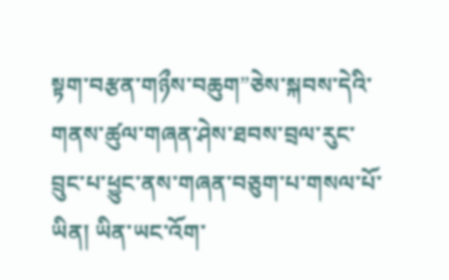སྟག་བརྩན་གཉྀས་བཆུག”ཅེས་སྐབས་དེའི་གནས་ཚུལ་གཞན་ཤེས་ཐབས་བྲལ་རུང་བྲུང་པ་ཕྱུང་ནས་གཞན་བཅུག་པ་གསལ་པོ་ཡིན། ཡིན་ཡང་འོག་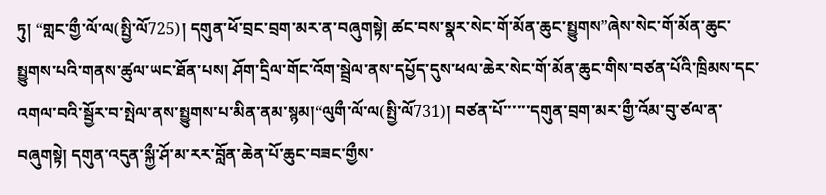ཏུ། “གླང་གྱྀ་ལོ་ལ(སྤྱི་ལོ725)། དགུན་ཕོ་བྲང་བྲག་མར་ན་བཞུགསྟེ། ཚང་བས་སྣར་སེང་གོ་མོན་ཆུང་སྤྱུགས”ཞེས་སེང་གོ་མོན་ཆུང་སྤྱུགས་པའི་གནས་ཚུལ་ཡང་ཐོན་པས། ཤོག་དྲིལ་གོང་འོག་སྦྲེལ་ནས་དཔྱོད་དུས་ཕལ་ཆེར་སེང་གོ་མོན་ཆུང་གིས་བཙན་པོའི་ཁྲིམས་དང་འགལ་བའི་སྦྱོར་བ་སྤེལ་ནས་སྤྱུགས་པ་མིན་ནམ་སྙམ།“ལུགྀ་ལོ་ལ(སྤྱི་ལོ731)། བཙན་པོ་་་་་་དགུན་བྲག་མར་གྱྀ་འོམ་བུ་ཙལ་ན་བཞུགསྟེ། དགུན་འདུན་སྐྱྀ་ཤོ་མ་རར་བློན་ཆེན་པོ་ཆུང་བཟང་གྱྀས་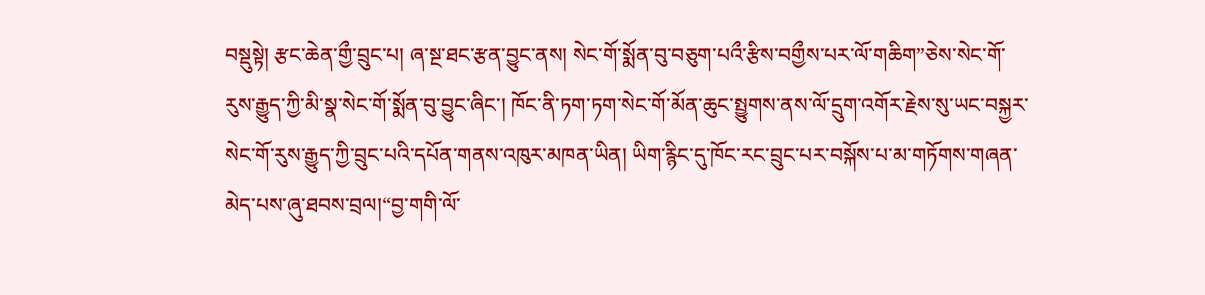བསྡུསྟེ། རྩང་ཆེན་གྱྀ་བྲུང་པ། ཞ་སྔ་ཐང་རྩན་བྱུང་ནས། སེང་གོ་སྨོན་བུ་བཅུག་པའྀ་རྩིས་བགྱྀས་པར་ལོ་གཆིག”ཅེས་སེང་གོ་རུས་རྒྱུད་ཀྱི་མི་སྣ་སེང་གོ་སྨོན་བུ་བྱུང་ཞིང་། ཁོང་ནི་ཏག་ཏག་སེང་གོ་མོན་ཆུང་སྤྱུགས་ནས་ལོ་དྲུག་འགོར་རྗེས་སུ་ཡང་བསྐྱར་སེང་གོ་རུས་རྒྱུད་ཀྱི་བྲུང་པའི་དཔོན་གནས་འཁུར་མཁན་ཡིན། ཡིག་རྙིང་དུ་ཁོང་རང་བྲུང་པར་བསྐོས་པ་མ་གཏོགས་གཞན་མེད་པས་ཞུ་ཐབས་བྲལ།“བྱ་གགི་ལོ་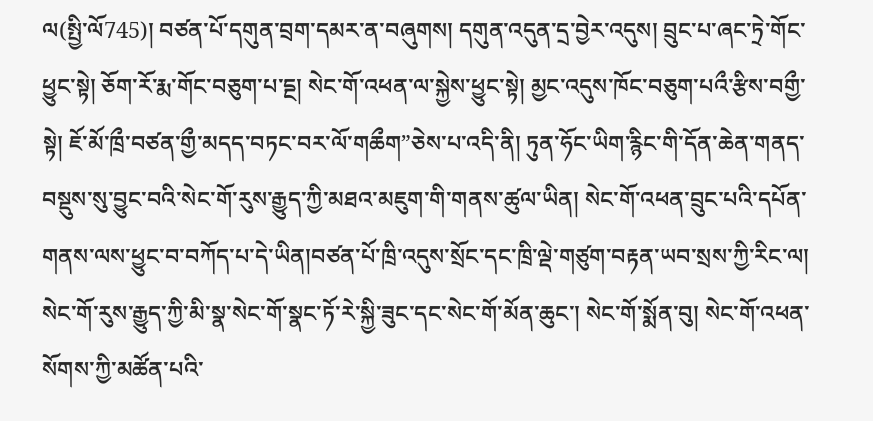ལ(སྤྱི་ལོ745)། བཙན་པོ་དགུན་བྲག་དམར་ན་བཞུགས། དགུན་འདུན་དྲ་བྱེར་འདུས། བྲུང་པ་ཞང་ཏྲེ་གོང་ཕྱུང་སྟེ། ཅོག་རོ་རྨ་གོང་བཅུག་པ་དྔ། སེང་གོ་འཕན་ལ་སྐྱེས་ཕྱུང་སྟེ། མྱང་འདུས་ཁོང་བཅུག་པའྀ་རྩིས་བགྱྀ་སྟེ། ཇོ་མོ་ཁྲྀ་བཙན་གྱྀ་མདད་བཏང་བར་ལོ་གཆྀག”ཅེས་པ་འདི་ནི། ཏུན་ཧོང་ཡིག་རྙིང་གི་དོན་ཆེན་གནད་བསྡུས་སུ་བྱུང་བའི་སེང་གོ་རུས་རྒྱུད་ཀྱི་མཐའ་མཇུག་གི་གནས་ཚུལ་ཡིན། སེང་གོ་འཕན་བྲུང་པའི་དཔོན་གནས་ལས་ཕྱུང་བ་བཀོད་པ་དེ་ཡིན།བཙན་པོ་ཁྲི་འདུས་སྲོང་དང་ཁྲི་ལྡེ་གཙུག་བརྟན་ཡབ་སྲས་ཀྱི་རིང་ལ། སེང་གོ་རུས་རྒྱུད་ཀྱི་མི་སྣ་སེང་གོ་སྣང་ཏོ་རེ་སྐྱི་ཟུང་དང་སེང་གོ་མོན་ཆུང་། སེང་གོ་སྨོན་བུ། སེང་གོ་འཕན་སོགས་ཀྱི་མཚོན་པའི་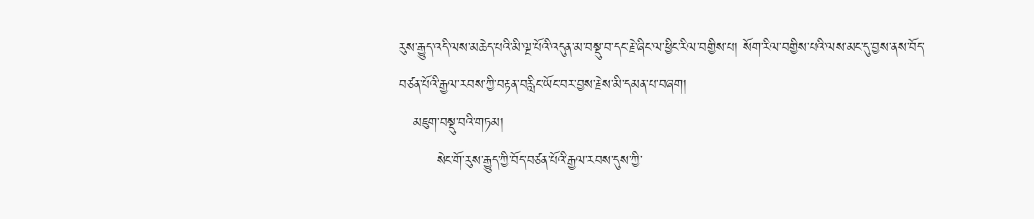རུས་རྒྱུད་འདི་ལས་མཆེད་པའི་མི་ལྔ་པོའི་འདུན་མ་བསྡུ་བ་དང་རྗེ་ཞིང་ལ་ཕྱིང་རིལ་བགྱིས་པ། སོག་རིལ་བགྱིས་པའི་ལས་མང་དུ་བྱས་ནས་བོད་བཙན་པོའི་རྒྱལ་རབས་ཀྱི་བརྟན་བརླིང་ཡོང་བར་བྱས་རྗེས་མི་དམན་པ་བཞག།
   མཇུག་བསྡུ་བའི་གཏམ།
        སེང་གོ་རུས་རྒྱུད་ཀྱི་བོད་བཙན་པོའི་རྒྱལ་རབས་དུས་ཀྱི་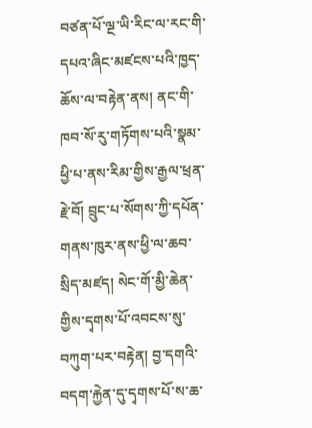བཙན་པོ་ལྔ་ཡི་རིང་ལ་རང་གི་དཔའ་ཞིང་མཛངས་པའི་ཁྱད་ཆོས་ལ་བརྟེན་ནས། ནང་གི་ཁབ་སོ་རུ་གཏོགས་པའི་སྣམ་ཕྱི་པ་ནས་རིམ་གྱིས་རྒྱལ་ཕྲན་རྗེ་བོ། བྲུང་པ་སོགས་ཀྱི་དཔོན་གནས་ཁུར་ནས་ཕྱི་ལ་ཆབ་སྲིད་མཛད། སེང་གོ་མྱི་ཆེན་གྱིས་དྭགས་པོ་འབངས་སུ་བཀུག་པར་བརྟེན། བྱ་དགའི་བདག་རྐྱེན་དུ་དྭགས་པོ་ས་ཆ་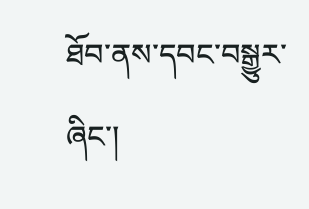ཐོབ་ནས་དབང་བསྒྱུར་ཞིང་།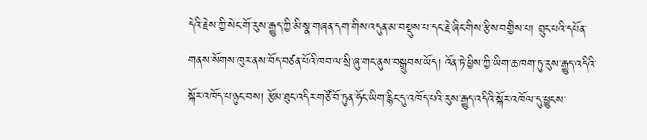དེའི་རྗེས་ཀྱི་སེང་གོ་རུས་རྒྱུད་ཀྱི་མི་སྣ་གཞན་དག་གིས་འདུན་མ་བསྡུས་པ་དང་རྗེ་ཞིང་གིས་རྩིས་བགྱིས་པ། བྲུང་པའི་དཔོན་གནས་སོགས་ཁུར་ནས་བོད་བཙན་པོའི་ཁབ་ལ་སྲི་ཞུ་གང་ནུས་བསྒྲུབས་ཡོད། འོན་ཏེ་ཕྱིས་ཀྱི་ཡིག་ཆ་ཁག་ཏུ་རུས་རྒྱུད་འདིའི་སྐོར་འཁོད་པ་ཉུང་བས། རྩོམ་ཐུང་འདིར་གཙོ་བོ་ཏུན་ཧོང་ཡིག་རྙིང་དུ་འཁོད་པའི་རུས་རྒྱུད་འདིའི་སྐོར་འཁོལ་དུ་ཕྱུངས་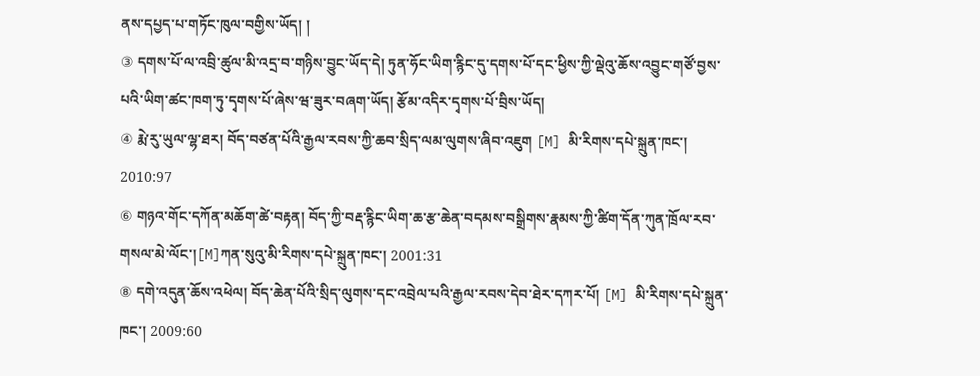ནས་དཔྱད་པ་གཏོང་ཁུལ་བགྱིས་ཡོད། །
③ དགས་པོ་ལ་འབྲི་ཚུལ་མི་འདྲ་བ་གཉིས་བྱུང་ཡོད་དེ། ཏུན་ཧོང་ཡིག་རྙིང་དུ་དགས་པོ་དང་ཕྱིས་ཀྱི་ལྡེའུ་ཆོས་འབྱུང་གཙོ་བྱས་པའི་ཡིག་ཚང་ཁག་ཏུ་དྭགས་པོ་ཞེས་ཝ་ཟུར་བཞག་ཡོད། རྩོམ་འདིར་དྭགས་པོ་བྲིས་ཡོད།
④ རྨེ་རུ་ཡུལ་ལྷ་ཐར། བོད་བཙན་པོའི་རྒྱལ་རབས་ཀྱི་ཆབ་སྲིད་ལམ་ལུགས་ཞིབ་འཇུག [M] མི་རིགས་དཔེ་སྐྲུན་ཁང་། 2010:97
⑥ གཉའ་གོང་དཀོན་མཆོག་ཚེ་བརྟན། བོད་ཀྱི་བརྡ་རྙིང་ཡིག་ཆ་རྩ་ཆེན་བདམས་བསྒྲིགས་རྣམས་ཀྱི་ཚིག་དོན་ཀུན་ཁྲོལ་རབ་གསལ་མེ་ལོང་།[M]ཀན་སུའུ་མི་རིགས་དཔེ་སྐྲུན་ཁང་། 2001:31
⑧ དགེ་འདུན་ཆོས་འཕེལ། བོད་ཆེན་པོའི་སྲིད་ལུགས་དང་འབྲེལ་པའི་རྒྱལ་རབས་དེབ་ཐེར་དཀར་པོ། [M] མི་རིགས་དཔེ་སྐྲུན་ཁང་། 2009:60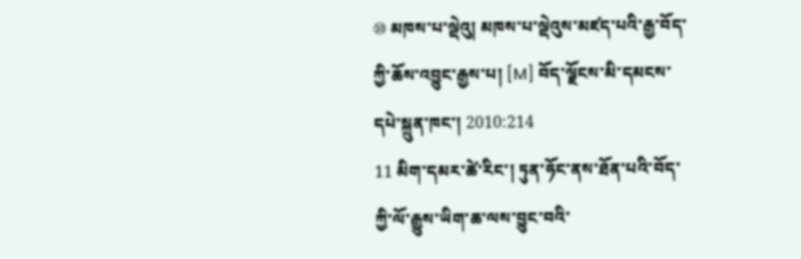⑩ མཁས་པ་ལྡེའུ། མཁས་པ་ལྡེའུས་མཛད་པའི་རྒྱ་བོད་ཀྱི་ཆོས་འབྱུང་རྒྱས་པ། [M] བོད་ལྗོངས་མི་དམངས་དཔེ་སྐྲུན་ཁང་། 2010:214
11 མིག་དམར་ཚེ་རིང་། ཏུན་ཧོང་ནས་ཐོན་པའི་བོད་ཀྱི་ལོ་རྒྱུས་ཡིག་ཆ་ལས་བྱུང་བའི་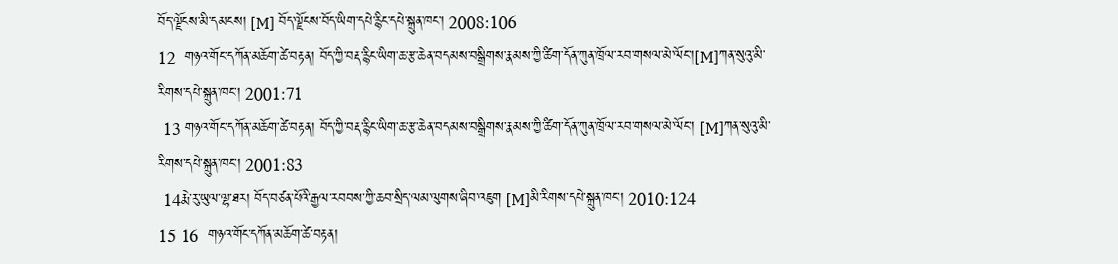བོད་ལྗོངས་མི་དམངས། [M] བོད་ལྗོངས་བོད་ཡིག་དཔེ་རྙིང་དཔེ་སྐྲུན་ཁང་། 2008:106
12  གཉའ་གོང་དཀོན་མཆོག་ཚེ་བརྟན། བོད་ཀྱི་བརྡ་རྙིང་ཡིག་ཆ་རྩ་ཆེན་བདམས་བསྒྲིགས་རྣམས་ཀྱི་ཚིག་དོན་ཀུན་ཁྲོལ་རབ་གསལ་མེ་ལོང་།[M]ཀན་སུའུ་མི་རིགས་དཔེ་སྐྲུན་ཁང་། 2001:71
 13 གཉའ་གོང་དཀོན་མཆོག་ཚེ་བརྟན། བོད་ཀྱི་བརྡ་རྙིང་ཡིག་ཆ་རྩ་ཆེན་བདམས་བསྒྲིགས་རྣམས་ཀྱི་ཚིག་དོན་ཀུན་ཁྲོལ་རབ་གསལ་མེ་ལོང་། [M]ཀན་སུའུ་མི་རིགས་དཔེ་སྐྲུན་ཁང་། 2001:83
 14རྨེ་རུ་ཡུལ་ལྷ་ཐར། བོད་བཙན་པོའི་རྒྱལ་རབབས་ཀྱི་ཆབ་སྲིད་ལམ་ལུགས་ཞིབ་འཇུག [M]མི་རིགས་དཔེ་སྐྲུན་ཁང་། 2010:124
15 16  གཉའ་གོང་དཀོན་མཆོག་ཚེ་བརྟན།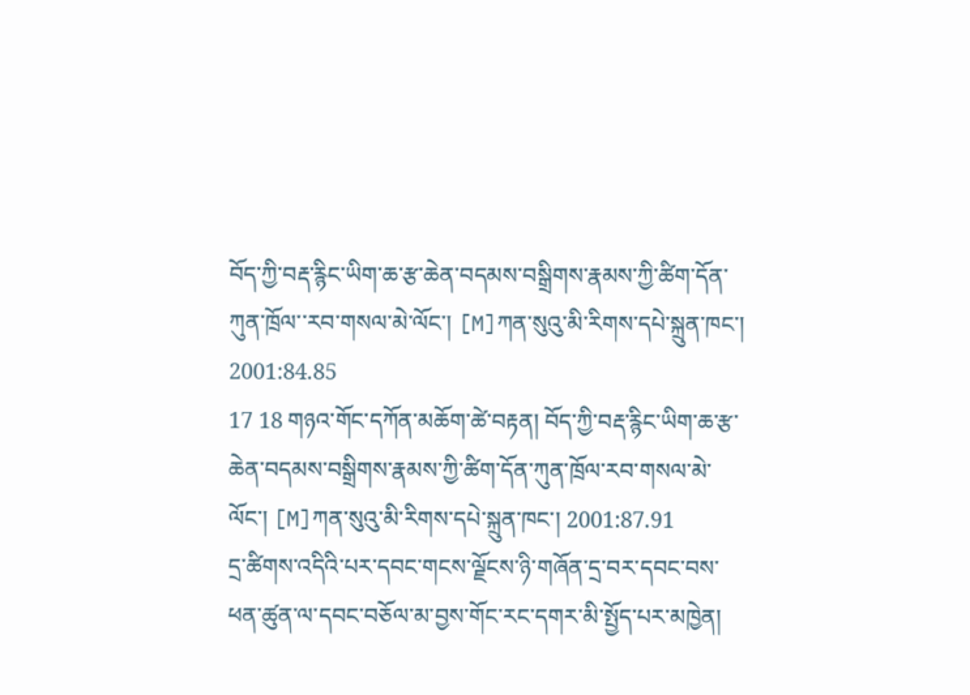བོད་ཀྱི་བརྡ་རྙིང་ཡིག་ཆ་རྩ་ཆེན་བདམས་བསྒྲིགས་རྣམས་ཀྱི་ཚིག་དོན་ཀུན་ཁྲོལ་་རབ་གསལ་མེ་ལོང་། [M]ཀན་སུའུ་མི་རིགས་དཔེ་སྐྲུན་ཁང་། 2001:84.85
17 18 གཉའ་གོང་དཀོན་མཆོག་ཚེ་བརྟན། བོད་ཀྱི་བརྡ་རྙིང་ཡིག་ཆ་རྩ་ཆེན་བདམས་བསྒྲིགས་རྣམས་ཀྱི་ཚིག་དོན་ཀུན་ཁྲོལ་རབ་གསལ་མེ་ལོང་། [M]ཀན་སུའུ་མི་རིགས་དཔེ་སྐྲུན་ཁང་། 2001:87.91
དྲ་ཚིགས་འདིའི་པར་དབང་གངས་ལྗོངས་ཉི་གཞོན་དྲ་བར་དབང་བས་ཕན་ཚུན་ལ་དབང་བཅོལ་མ་བྱས་གོང་རང་དགར་མི་སྤྱོད་པར་མཁྱེན།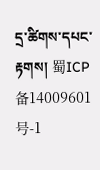དྲ་ཚིགས་དཔང་རྟགས། 蜀ICP备14009601号-1